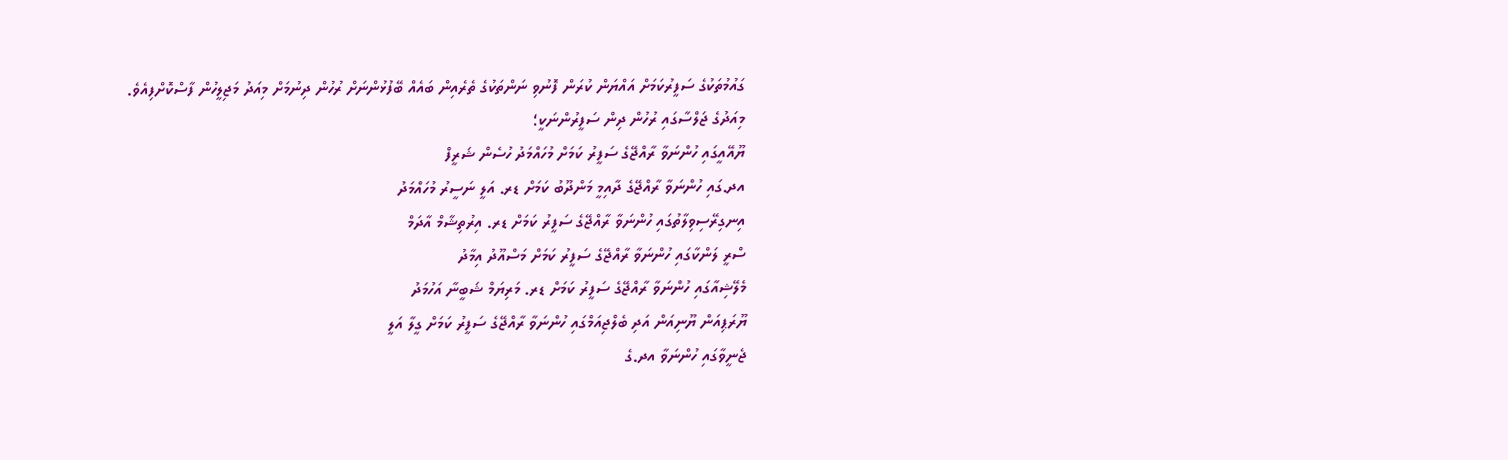ގައުމުތަކުގެ ސަފީރުކަމަށް އައްޔަން ކުރަން ފޮނުވި ނަންތަކުގެ ތެރެއިން ބައެއް ބޭފުޅުންނަށް ރުހުން ދިނުމަށް މިއަދު މަޖިލީހުން ފާސްކޮށްފިއެވެ.
މިއަދުގެ ޖަލްސާގައި ރުހުން ދިން ސަފީރުންނަކީ؛
ޔޫއޭއީގައި ހުންނަވާ ރާއްޖޭގެ ސަފީރު ކަމަށް މުހައްމަދު ހުސެން ޝަރީފް
އދ.ގައި ހުންނަވާ ރާއްޖޭގެ ދާއިމީ މަންދޫބު ކަމަށް ޑރ. އަލީ ނަސީރު މުހައްމަދު
އިނގިރޭސިވިލާތުގައި ހުންނަވާ ރާއްޖޭގެ ސަފީރު ކަމަށް ޑރ. އިރުތިޝާމް އާދަމް
ސްރީ ލަންކާގައި ހުންނަވާ ރާއްޖޭގެ ސަފީރު ކަމަށް މަސްއޫދު އިމާދު
މެލޭޝިއާގައި ހުންނަވާ ރާއްޖޭގެ ސަފީރު ކަމަށް ޑރ. މަރިޔަމް ޝަބީނާ އަހުމަދު
ޔޫރަޕިއަން ޔޫނިއަން އަދި ބެލްޖިއަމްގައި ހުންނަވާ ރާއްޖޭގެ ސަފީރު ކަމަށް ގީލާ އަލީ
ޖެނީވާގައި ހުންނަވާ އދ.ގެ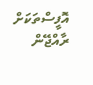އޮފީސްތަކަށް ރާއްޖޭން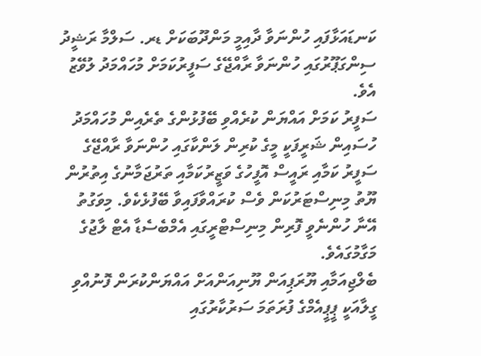ކަނޑައަޅާފައި ހުންނަވާ ދާއިމީ މަންދޫބަކަށް ޑރ. ސަލްމާ ރަޝީދު
ސިންގަޕޫރުގައި ހުންނަވާ ރާއްޖޭގެ ސަފީރުކަމަށް މުހައްމަދު ލުވޭޒު އެވެ.
ސަފީރު ކަމަށް އައްޔަން ކުރެއްވި ބޭފުޅުންގެ ތެރެއިން މުހައްމަދު ހުސައިން ޝަރީފަކީ މީގެ ކުރިން ލަންކާގައި ހުންނަވާ ރާއްޖޭގެ ސަފީރު ކަމާއި ރައީސް އޮފީހުގެ ވަޒީރުކަމާއި ތަރުޖަމާނުގެ އިތުރުން ޔޫތު މިނިސްޓަރުކަން ވެސް ކުރައްވާފައިވާ ބޭފުޅެކެވެ. މިވަގުތު އޭނާ ހުންނެވީ ފޮރިން މިނިސްޓްރީގައި އެމްބެސެޑާ އެޓް ލާޖުގެ މަގާމުގައެވެ.
ބެލްޖިއަމާއި ޔޫރަޕިއަން ޔޫނިއަންއަށް އައްޔަންކުރަން ފޮނުއްވި ގީލާއަކީ ޕީޕީއެމްގެ ފުރަތަމަ ސަރުކާރުގައި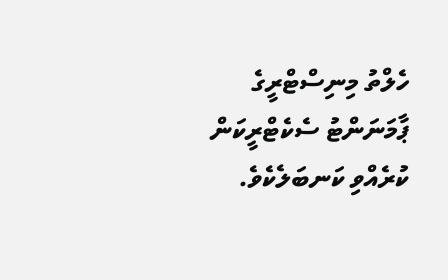ހެލްތު މިނިސްޓްރީގެ ޕާމަނަންޓު ސެކެޓްރީކަން ކުރެއްވި ކަނބަލެކެވެ.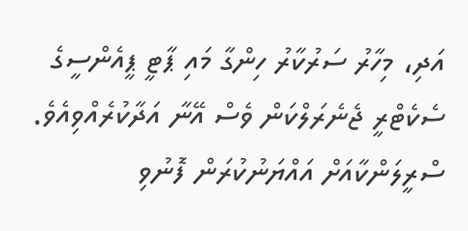އަދި، މިހާރު ސަރުކާރު ހިންގާ މައި ޕާޓީ ޕީއެންސީގެ ސެކެޓްރީ ޖެނެރަލްކަން ވެސް އޭނާ އަދާކުރެއްވިއެވެ.
ސްރީލަންކާއަށް އައްޔަނުކުރަން ފޮނުވި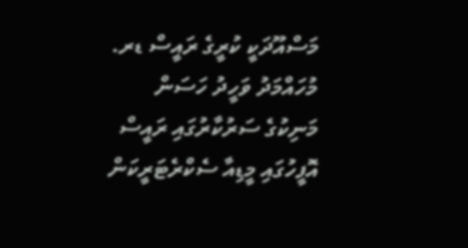މަސްއޫދަކީ ކުރީގެ ރައީސް ޑރ. މުހައްމަދު ވަހީދު ހަސަން މަނިކުގެ ސަރުކާރުގައި ރައީސް އޮފީހުގައި މީޑިއާ ސެކްރެޓަރީކަން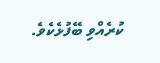ކުރެއްވި ބޭފުޅެކެވެ.